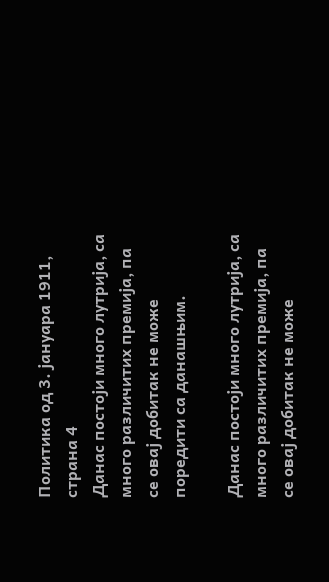Политика од 3. јануара 1911, страна 4
Данас постоји много лутрија, са много различитих премија, па се овај добитак не може поредити са данашњим.

Данас постоји много лутрија, са много различитих премија, па се овај добитак не може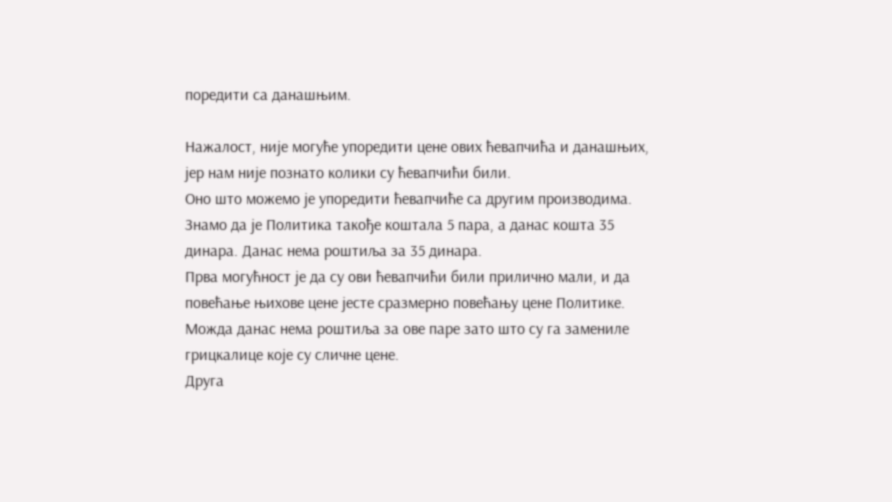поредити са данашњим.

Нажалост, није могуће упоредити цене ових ћевапчића и данашњих, јер нам није познато колики су ћевапчићи били.
Оно што можемо је упоредити ћевапчиће са другим производима. Знамо да је Политика такође коштала 5 пара, а данас кошта 35 динара. Данас нема роштиља за 35 динара.
Прва могућност је да су ови ћевапчићи били прилично мали, и да повећање њихове цене јесте сразмерно повећању цене Политике. Можда данас нема роштиља за ове паре зато што су га замениле грицкалице које су сличне цене.
Друга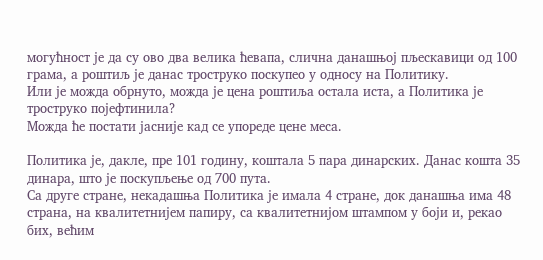могућност је да су ово два велика ћевапа, слична данашњој пљескавици од 100 грама, а роштиљ је данас троструко поскупео у односу на Политику.
Или је можда обрнуто, можда је цена роштиља остала иста, а Политика је троструко појефтинила?
Можда ће постати јасније кад се упореде цене меса.

Политика је, дакле, пре 101 годину, коштала 5 пара динарских. Данас кошта 35 динара, што је поскупљење од 700 пута.
Са друге стране, некадашња Политика је имала 4 стране, док данашња има 48 страна, на квалитетнијем папиру, са квалитетнијом штампом у боји и, рекао бих, већим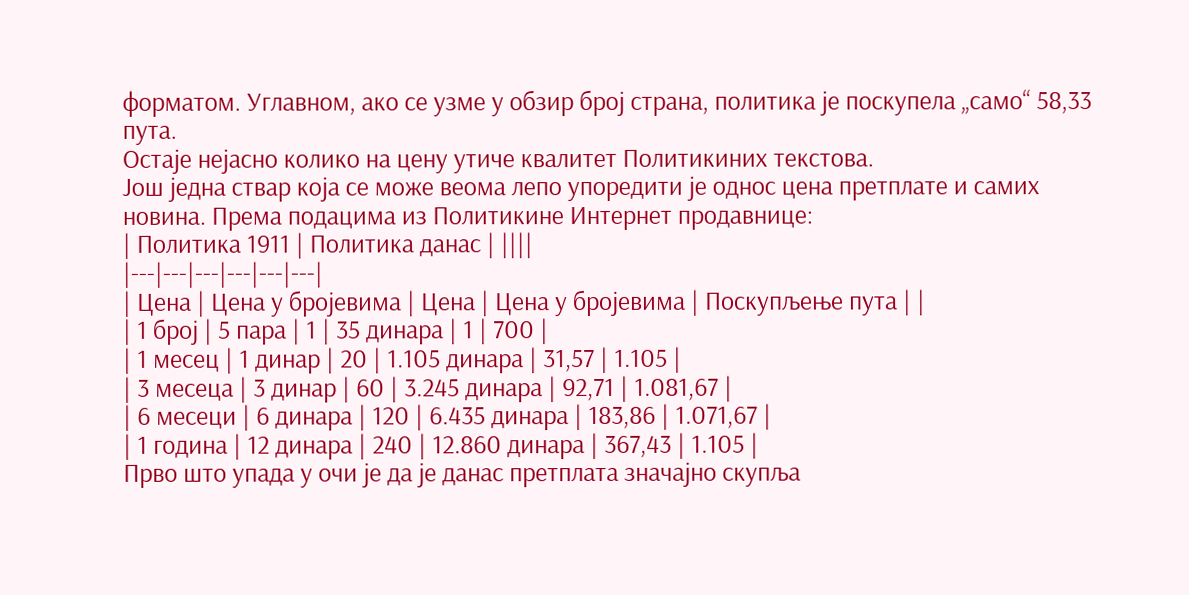форматом. Углавном, ако се узме у обзир број страна, политика је поскупела „само“ 58,33 пута.
Остаје нејасно колико на цену утиче квалитет Политикиних текстова.
Још једна ствар која се може веома лепо упоредити је однос цена претплате и самих новина. Према подацима из Политикине Интернет продавнице:
| Политика 1911 | Политика данас | ||||
|---|---|---|---|---|---|
| Цена | Цена у бројевима | Цена | Цена у бројевима | Поскупљење пута | |
| 1 број | 5 пара | 1 | 35 динара | 1 | 700 |
| 1 месец | 1 динар | 20 | 1.105 динара | 31,57 | 1.105 |
| 3 месеца | 3 динар | 60 | 3.245 динара | 92,71 | 1.081,67 |
| 6 месеци | 6 динара | 120 | 6.435 динара | 183,86 | 1.071,67 |
| 1 година | 12 динара | 240 | 12.860 динара | 367,43 | 1.105 |
Прво што упада у очи је да је данас претплата значајно скупља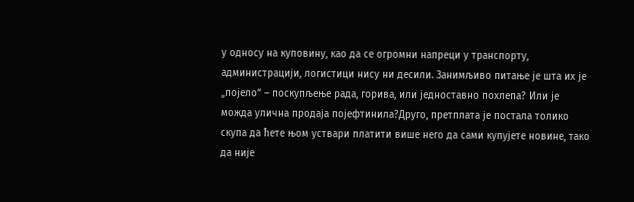у односу на куповину, као да се огромни напреци у транспорту, администрацији, логистици нису ни десили. Занимљиво питање је шта их је „појело“ – поскупљење рада, горива, или једноставно похлепа? Или је можда улична продаја појефтинила?Друго, претплата је постала толико скупа да ћете њом уствари платити више него да сами купујете новине, тако да није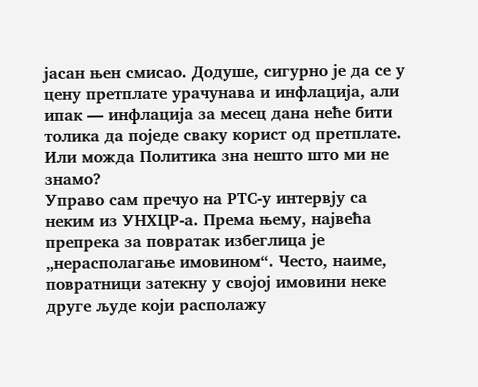јасан њен смисао. Додуше, сигурно је да се у цену претплате урачунава и инфлација, али ипак — инфлација за месец дана неће бити толика да поједе сваку корист од претплате. Или можда Политика зна нешто што ми не знамо?
Управо сам пречуо на РТС-у интервју са неким из УНХЦР-а. Према њему, највећа препрека за повратак избеглица је „нерасполагање имовином“. Често, наиме, повратници затекну у својој имовини неке друге људе који располажу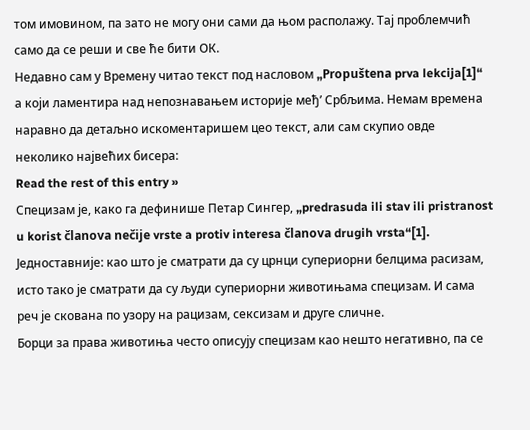том имовином, па зато не могу они сами да њом располажу. Тај проблемчић само да се реши и све ће бити ОК.
Недавно сам у Времену читао текст под насловом „Propuštena prva lekcija[1]“ а који ламентира над непознавањем историје међ’ Србљима. Немам времена наравно да детаљно искоментаришем цео текст, али сам скупио овде неколико највећих бисера:
Read the rest of this entry »
Специзам је, како га дефинише Петар Сингер, „predrasuda ili stav ili pristranost u korist članova nečije vrste a protiv interesa članova drugih vrsta“[1]. Једноставније: као што је сматрати да су црнци супериорни белцима расизам, исто тако је сматрати да су људи супериорни животињама специзам. И сама реч је скована по узору на рацизам, сексизам и друге сличне.
Борци за права животиња често описују специзам као нешто негативно, па се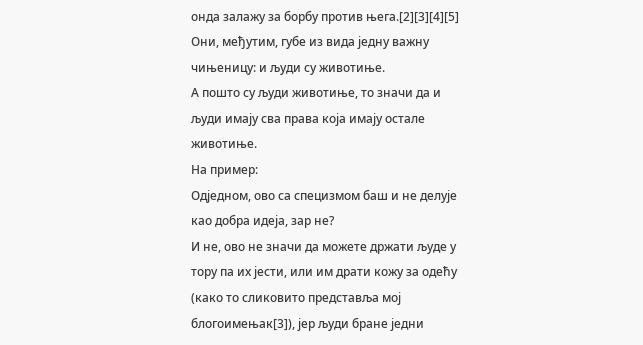онда залажу за борбу против њега.[2][3][4][5]
Они, међутим, губе из вида једну важну чињеницу: и људи су животиње.
А пошто су људи животиње, то значи да и људи имају сва права која имају остале животиње.
На пример:
Одједном, ово са специзмом баш и не делује као добра идеја, зар не?
И не, ово не значи да можете држати људе у тору па их јести, или им драти кожу за одећу (како то сликовито представља мој блогоимењак[3]), јер људи бране једни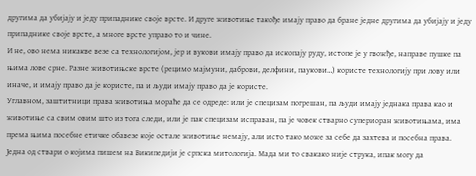другима да убијају и једу припаднике своје врсте. И друге животиње такође имају право да бране једне другима да убијају и једу припаднике своје врсте, а многе врсте управо то и чине.
И не, ово нема никакве везе са технологијом, јер и вукови имају право да ископају руду, истопе је у гвожђе, направе пушке па њима лове срне. Разне животињске врсте (рецимо мајмуни, даброви, делфини, паукови…) користе технологију при лову или иначе, и имају право да је користе, па и људи имају право да је користе.
Углавном, заштитници права животиња мораће да се одреде: или је специзам погрешан, па људи имају једнака права као и животиње са свим овим што из тога следи, или је пак специзам исправан, па је човек стварно супериоран животињама, има према њима посебне етичке обавезе које остале животиње немају, али исто тако може за себе да захтева и посебна права.
Једна од ствари о којима пишем на Википедији је српска митологија. Мада ми то свакако није струка, ипак могу да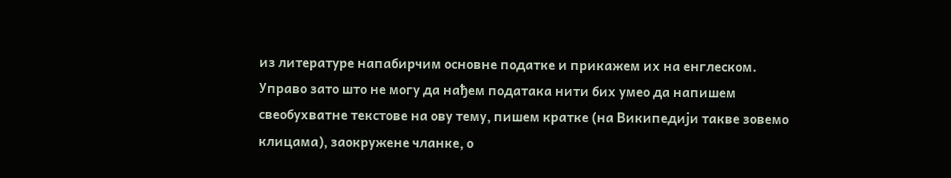из литературе напабирчим основне податке и прикажем их на енглеском.
Управо зато што не могу да нађем података нити бих умео да напишем свеобухватне текстове на ову тему, пишем кратке (на Википедији такве зовемо клицама), заокружене чланке, о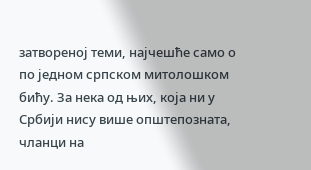затвореној теми, најчешће само о по једном српском митолошком бићу. За нека од њих, која ни у Србији нису више општепозната, чланци на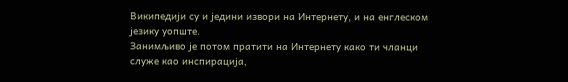Википедији су и једини извори на Интернету, и на енглеском језику уопште.
Занимљиво је потом пратити на Интернету како ти чланци служе као инспирација,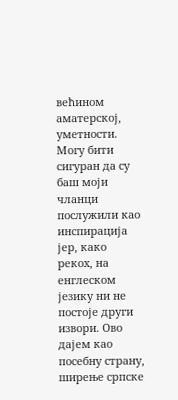већином аматерској, уметности. Могу бити сигуран да су баш моји чланци послужили као инспирација јер, како рекох, на енглеском језику ни не постоје други извори. Ово дајем као посебну страну, ширење српске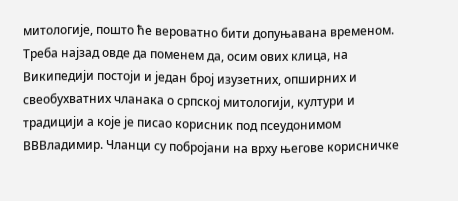митологије, пошто ће вероватно бити допуњавана временом.
Треба најзад овде да поменем да, осим ових клица, на Википедији постоји и један број изузетних, опширних и свеобухватних чланака о српској митологији, култури и традицији а које је писао корисник под псеудонимом ВВВладимир. Чланци су побројани на врху његове корисничке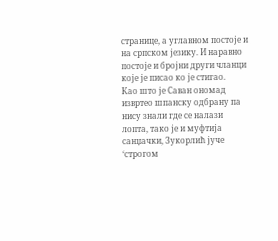странице, а углавном постоје и на српском језику. И наравно постоје и бројни други чланци које је писао ко је стигао.
Као што је Саван ономад извртео шпанску одбрану па нису знали где се налази лопта, тако је и муфтија санџачки, Зукорлић јуче ‘строгом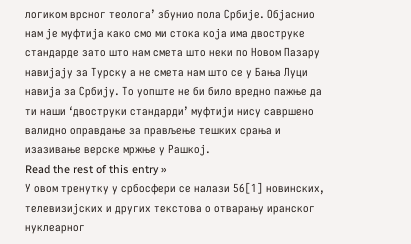логиком врсног теолога’ збунио пола Србије. Објаснио нам је муфтија како смо ми стока која има двоструке стандарде зато што нам смета што неки по Новом Пазару навијају за Турску а не смета нам што се у Бања Луци навија за Србију. То уопште не би било вредно пажње да ти наши ‘двоструки стандарди’ муфтији нису савршено валидно оправдање за прављење тешких срања и изазивање верске мржње у Рашкој.
Read the rest of this entry »
У овом тренутку у србосфери се налази 56[1] новинских, телевизијских и других текстова о отварању иранског нуклеарног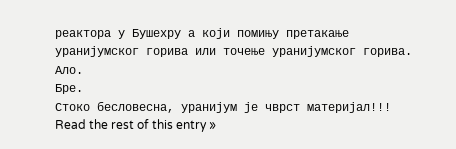реактора у Бушехру а који помињу претакање уранијумског горива или точење уранијумског горива.
Ало.
Бре.
Стоко бесловесна, уранијум је чврст материјал!!!
Read the rest of this entry »